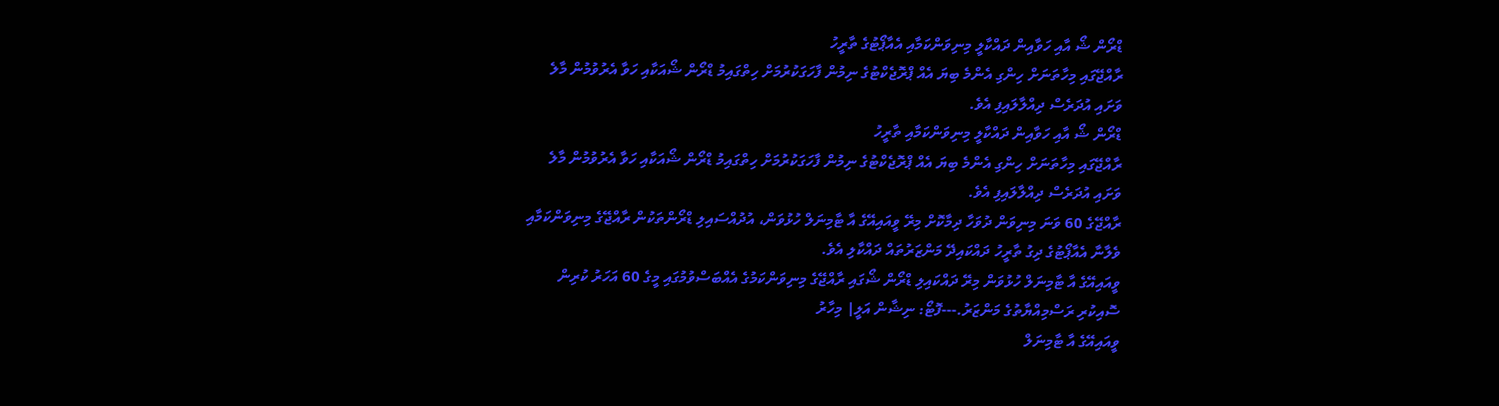ޑްރޯން ޝޯ އާއި ހަވާއިން ދައްކާލީ މިނިވަންކަމާއި އެއާޕޯޓުގެ ތާރީހު
ރާއްޖޭގައި މިހާތަނަށް ހިންގި އެންމެ ބިޔަ އެއް ޕްރޮޖެކްޓުގެ ނިމުން ފާހަގަކުރުމަށް ހިތްގައިމު ޑްރޯން ޝޯއަކާއި ހަވާ އެރުވުމުން މާލެ ވަށައި އުދަރެސް ދިއްލާލައިފި އެވެ.
ޑްރޯން ޝޯ އާއި ހަވާއިން ދައްކާލީ މިނިވަންކަމާއި ތާރީހު
ރާއްޖޭގައި މިހާތަނަށް ހިންގި އެންމެ ބިޔަ އެއް ޕްރޮޖެކްޓުގެ ނިމުން ފާހަގަކުރުމަށް ހިތްގައިމު ޑްރޯން ޝޯއަކާއި ހަވާ އެރުވުމުން މާލެ ވަށައި އުދަރެސް ދިއްލާލައިފި އެވެ.
ރާއްޖޭގެ 60 ވަނަ މިނިވަން ދުވަހާ ދިމާކޮށް މިރޭ ވީއައިއޭގެ އާ ޓާމިނަލް ހުޅުވަން، އުދުއްސައިލި ޑްރޯންތަކުން ރާއްޖޭގެ މިނިވަންކަމާއި ވެލާނާ އެއާޕޯޓުގެ ދިގު ތާރީހު ދައްކައިދޭ މަންޒަރުތައް ދައްކާލި އެވެ.
ވީއައިއޭގެ އާ ޓާމިނަލް ހުޅުވަން މިރޭ ދައްކައިލި ޑްރޯން ޝޯގައި ރާއްޖޭގެ މިނިވަންކަމުގެ އެއްބަސްވުމުގައި މީގެ 60 އަހަރު ކުރިން ސޮއިކުރި ރަސްމިއްޔާތުގެ މަންޒަރު.---ފޮޓޯ: ނިޝާން އަލީ| މިހާރު
ވީއައިއޭގެ އާ ޓާމިނަލް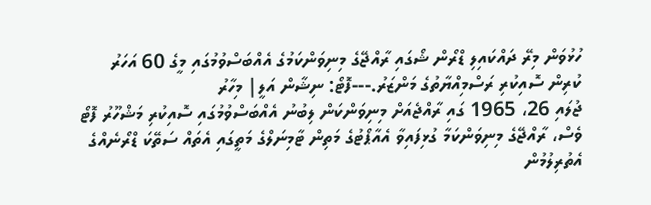ހުޅުވަން މިރޭ ދައްކައިލި ޑްރޯން ޝޯގައި ރާއްޖޭގެ މިނިވަންކަމުގެ އެއްބަސްވުމުގައި މީގެ 60 އަހަރު ކުރިން ސޮއިކުރި ރަސްމިއްޔާތުގެ މަންޒަރު.---ފޮޓޯ: ނިޝާން އަލީ| މިހާރު
ޖުލައި 26، 1965 ގައި ރާއްޖެއަށް މިނިވަންކަން ލިބުނު އެއްބަސްވުމުގައި ސޮއިކުރި މަޝްހޫރު ފޮޓޯ ވެސް، ރާއްޖޭގެ މިނިވަންކަމާ ގުޅިފައިވާ އެއާޕޯޓުގެ މަތިން ޓާމިނަލްގެ މަތީގައި އެތައް ސަތޭކަ ޑްރޯނެއްގެ އެތުރިލުމުން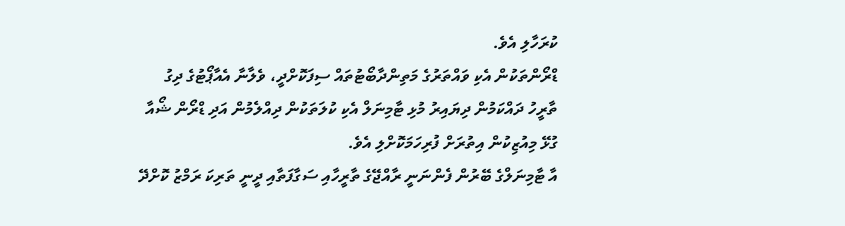ކުރަހާލި އެވެ.
ޑްރޯންތަކުން އެކި ވައްތަރުގެ މަތިންދާބޯޓުތައް ސިފަކޮށްދީ، ވެލާނާ އެއާޕޯޓުގެ ދިގު ތާރީހު ދައްކަމުން ދިޔައިރު މުޅި ޓާމިނަލް އެކި ކުލަތަކުން ދިއްލެމުން އަދި ޑްރޯން ޝޯއާ ގުޅޭ މިއުޒިކުން އިތުރަށް ފުރިހަމަކޮށްލި އެވެ.
އާ ޓާމިނަލްގެ ބޭރުން ފެންނަނީ ރާއްޖޭގެ ތާރީހާއި ސަގާފަތާއި ދީނީ ތަރިކަ ރަމްޒު ކޮށްދޭ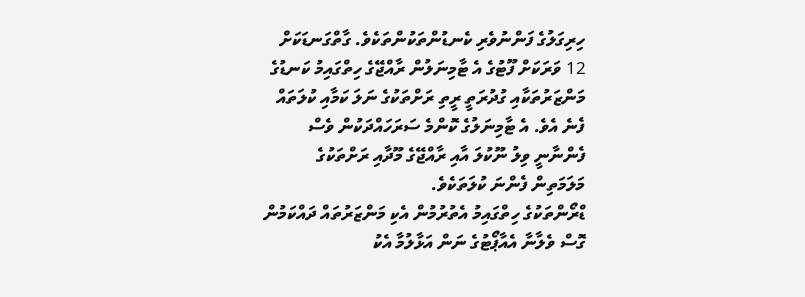ހިރިގަލުގެ ފަންނުވެރި ކެނޑުންތަކުންތަކެވެ. ގާތްގަނޑަކަށް 12 ވަރަކަށް ފޫޓުގެ އެ ޓާމިނަލުން ރާއްޖޭގެ ހިތްގައިމު ކަނޑުގެ މަންޒަރުތަކާއި ގުދުރަތީ ރީތި ރަށްތަކުގެ ނަލަ ކަމާއި ކުލަތައް ފެނެ އެވެ. އެ ޓާމިނަލުގެ ކޮންމެ ސަރަހައްދަކުން ވެސް ފެންނާނީ ވިލު ނޫކުލަ އާއި ރާއްޖޭގެ މޫދާއި ރަށްތަކުގެ މަލަމަތިން ފެންނަ ކުލަތަކެވެ.
ޑްރޯންތަކުގެ ހިތްގައިމު އެތުރުމުން އެކި މަންޒަރުތައް ދައްކަމުން ގޮސް ވެލާނާ އެއާޕޯޓުގެ ނަން އަޅާލުމާ އެކު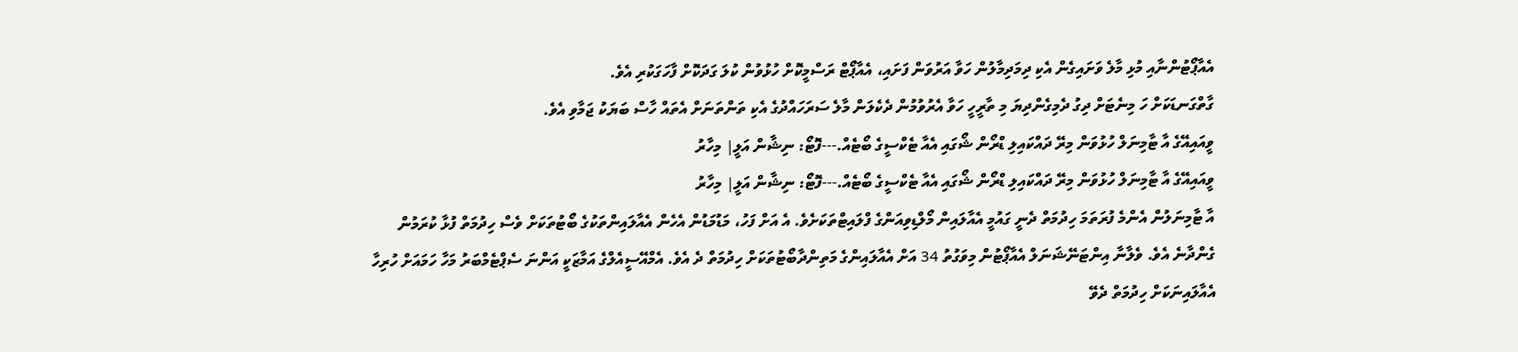އެއާޕޯޓުންނާއި މުޅި މާލެ ވަށައިގެން އެކި ދިމަދިމާލުން ހަވާ އަރުވަން ފަށައި، އެއާޕޯޓް ރަސްމީކޮށް ހުޅުވުން ކުލަ ގަދަކޮށް ފާހަގަކުރި އެވެ.
ގާތްގަނޑަކަށް ހަ މިނެޓަށް ދިގު ދެމިގެންދިޔަ މި ތާރީހީ ހަވާ އެރުވުމުން ދެކެލަން މާލެ ސަރަހައްދުގެ އެކި ތަންތަނަށް އެތައް ހާސް ބަޔަކު ޖަމާވި އެވެ.
ވީއައިއޭގެ އާ ޓާމިނަލް ހުޅުވަން މިރޭ ދައްކައިލި ޑްރޯން ޝޯގައި އެއާ ޓެކްސީގެ ބޯޓެއް.---ފޮޓޯ: ނިޝާން އަލީ| މިހާރު
ވީއައިއޭގެ އާ ޓާމިނަލް ހުޅުވަން މިރޭ ދައްކައިލި ޑްރޯން ޝޯގައި އެއާ ޓެކްސީގެ ބޯޓެއް.---ފޮޓޯ: ނިޝާން އަލީ| މިހާރު
އާ ޓާމިނަލުން އެންމެ ފުރަތަމަ ހިދުމަތް ދެނީ ގައުމީ އެއާލައިން މޯލްޑިވިއަންގެ ފްލައިޓްތަކަށެވެ. އެ އަށް ފަހު، މަޑުމަޑުން އެހެން އެއާލައިންތަކުގެ ބޯޓުތަކަށް ވެސް ހިދުމަތް ފުޅާ ކުރަމުން ގެންދާނެ އެވެ. ވެލާނާ އިންޓަނޭޝަނަލް އެއާޕޯޓުން މިވަގުތު 34 އަށް އެއާލައިންގެ މަތިންދާބޯޓުތަކަށް ހިދުމަތް ދެ އެވެ. އެމްއޭސީއެލްގެ އަމާޒަކީ އަންނަ ސެޕްޓެމްބަރު މަހާ ހަމައަށް ހުރިހާ އެއާލައިނަކަށް ހިދުމަތް ދެވޭ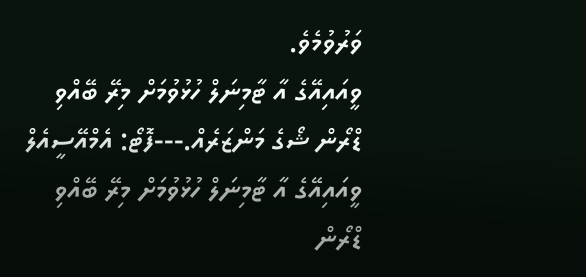ވަރުވުމެވެ.
ވީއައިއޭގެ އާ ޓާމިނަލް ހުޅުވުމަށް މިރޭ ބޭއްވި ޑްރޯން ޝޯގެ މަންޒަރެއް.---ފޮޓޯ: އެމްއޭސީއެލް
ވީއައިއޭގެ އާ ޓާމިނަލް ހުޅުވުމަށް މިރޭ ބޭއްވި ޑްރޯން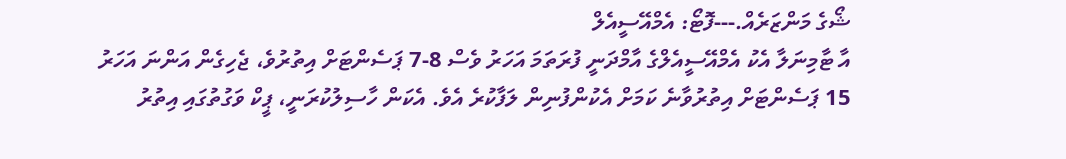ޝޯގެ މަންޒަރެއް.---ފޮޓޯ: އެމްއޭސީއެލް
އާ ޓާމިނަލާ އެކު އެމްއޭސީއެލްގެ އާމްދަނީ ފުރަތަމަ އަހަރު ވެސް 8-7 ޕަސެންޓަށް އިތުރުވެ، ޖެހިގެން އަންނަ އަހަރު 15 ޕަސެންޓަށް އިތުރުވާނެ ކަމަށް އެކުންފުނިން ލަފާކުރެ އެވެ. އެކަން ހާސިލުކުރަނީ، ޕީކް ވަގުތުގައި އިތުރު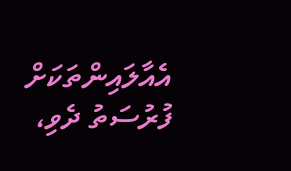އެއާލައިންތަކަށް ފުރުސަތު ދެވި،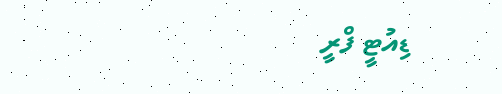ޑިއުޓީ ފްރީ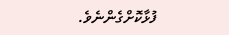ފުޅާކޮށްގެންނެވެ.